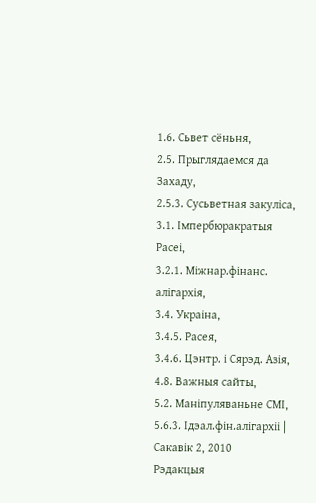1.6. Сьвет сёньня,
2.5. Прыглядаемся да Захаду,
2.5.3. Сусьветная закуліса,
3.1. Імпербюракратыя Расеі,
3.2.1. Міжнар.фінанс. алігархія,
3.4. Украіна,
3.4.5. Расея,
3.4.6. Цэнтр. і Сярэд. Азія,
4.8. Важныя сайты,
5.2. Маніпуляваньне СМІ,
5.6.3. Ідэал.фін.алігархіі | Сакавік 2, 2010
Рэдакцыя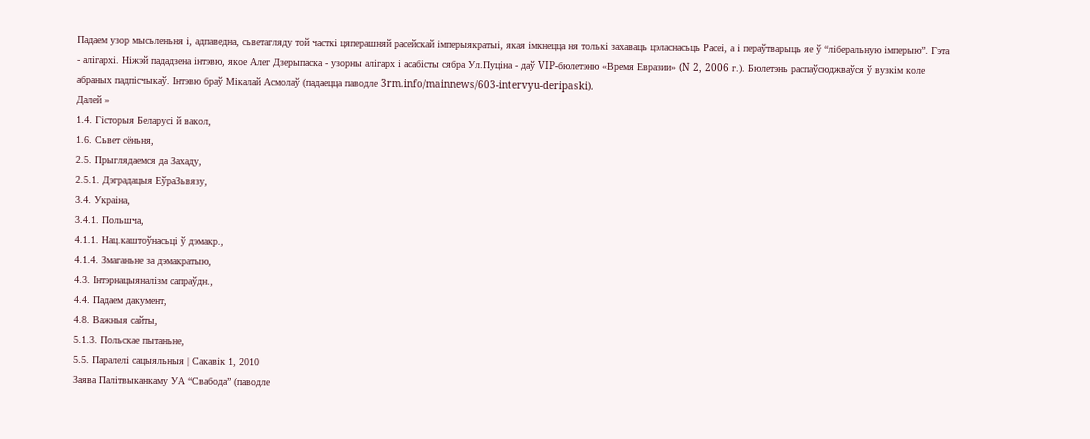Падаем узор мысьленьня і, адпаведна, сьветагляду той часткі цяперашняй расейскай імперыякратыі, якая імкнецца ня толькі захаваць цэласнасьць Расеі, а і пераўтварыць яе ў “ліберальную імперыю”. Гэта - алігархі. Ніжэй пададзена інтэвю, якое Алег Дзерыпаска - узорны алігарх і асабісты сябра Ул.Пуціна - даў VIP-бюлетэню «Время Евразии» (N 2, 2006 г.). Бюлетэнь распаўсюджваўся ў вузкім коле абраных падпісчыкаў. Інтэвю браў Мікалай Асмолаў (падаецца паводле 3rm.info/mainnews/603-intervyu-deripaski).
Далей »
1.4. Гісторыя Беларусі й вакол,
1.6. Сьвет сёньня,
2.5. Прыглядаемся да Захаду,
2.5.1. Дэградацыя ЕўраЗьвязу,
3.4. Украіна,
3.4.1. Польшча,
4.1.1. Нац.каштоўнасьці ў дэмакр.,
4.1.4. Змаганьне за дэмакратыю,
4.3. Інтэрнацыяналізм сапраўдн.,
4.4. Падаем дакумент,
4.8. Важныя сайты,
5.1.3. Польскае пытаньне,
5.5. Паралелі сацыяльныя | Сакавік 1, 2010
Заява Палітвыканкаму УА “Свабода” (паводле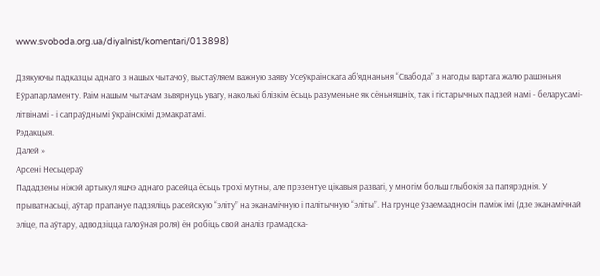www.svoboda.org.ua/diyalnist/komentari/013898)

Дзякуючы падказцы аднаго з нашых чытачоў, выстаўляем важную заяву Усеўкраінскага аб’яднаньня “Свабода” з нагоды вартага жалю рашэньня Еўрапарламенту. Раім нашым чытачам зьвярнуць увагу, наколькі блізкім ёсьць разуменьне як сёньняшніх, так і гістарычных падзей намі - беларусамі-літвінамі - і сапраўднымі ўкраінскімі дэмакратамі.
Рэдакцыя.
Далей »
Арсені Несьцераў
Пададзены ніжэй артыкул яшчэ аднаго расейца ёсьць трохі мутны, але прэзентуе цікавыя развагі, у многім больш глыбокія за папярэднія. У прыватнасьці, аўтар прапануе падзяліць расейскую “эліту” на эканамічную і палітычную “эліты”. На грунце ўзаемаадносін паміж імі (дзе эканамічнай эліце, па аўтару, адводзіцца галоўная роля) ён робіць свой аналіз грамадска-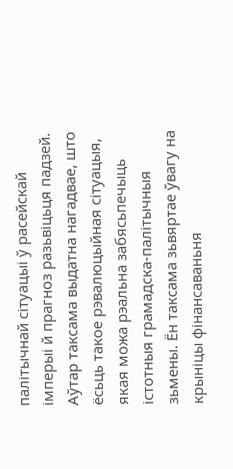палітычнай сітуацыі ў расейскай імперыі й прагноз разьвіцьця падзей. Аўтар таксама выдатна нагадвае, што ёсьць такое рэвалюцыйная сітуацыя, якая можа рэальна забясьпечыць істотныя грамадска-палітычныя зьмены. Ён таксама зьвяртае ўвагу на крыніцы фінансаваньня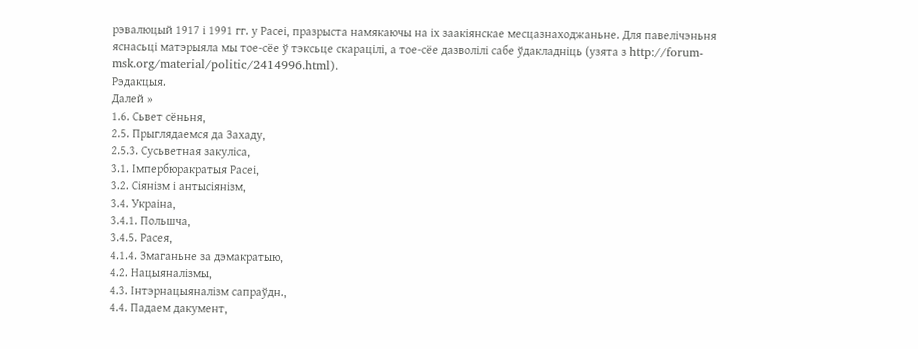рэвалюцый 1917 і 1991 гг. у Расеі, празрыста намякаючы на іх заакіянскае месцазнаходжаньне. Для павелічэньня яснасьці матэрыяла мы тое-сёе ў тэксьце скарацілі, а тое-сёе дазволілі сабе ўдакладніць (узята з http://forum-msk.org/material/politic/2414996.html).
Рэдакцыя.
Далей »
1.6. Сьвет сёньня,
2.5. Прыглядаемся да Захаду,
2.5.3. Сусьветная закуліса,
3.1. Імпербюракратыя Расеі,
3.2. Сіянізм і антысіянізм,
3.4. Украіна,
3.4.1. Польшча,
3.4.5. Расея,
4.1.4. Змаганьне за дэмакратыю,
4.2. Нацыяналізмы,
4.3. Інтэрнацыяналізм сапраўдн.,
4.4. Падаем дакумент,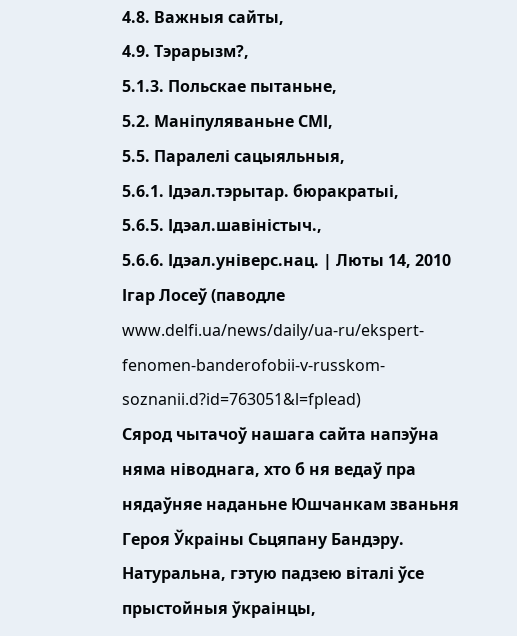4.8. Важныя сайты,
4.9. Тэрарызм?,
5.1.3. Польскае пытаньне,
5.2. Маніпуляваньне СМІ,
5.5. Паралелі сацыяльныя,
5.6.1. Ідэал.тэрытар. бюракратыі,
5.6.5. Ідэал.шавіністыч.,
5.6.6. Ідэал.універс.нац. | Люты 14, 2010
Ігар Лосеў (паводле www.delfi.ua/news/daily/ua-ru/ekspert-fenomen-banderofobii-v-russkom-soznanii.d?id=763051&l=fplead)
Сярод чытачоў нашага сайта напэўна няма ніводнага, хто б ня ведаў пра нядаўняе наданьне Юшчанкам званьня Героя Ўкраіны Сьцяпану Бандэру. Натуральна, гэтую падзею віталі ўсе прыстойныя ўкраінцы,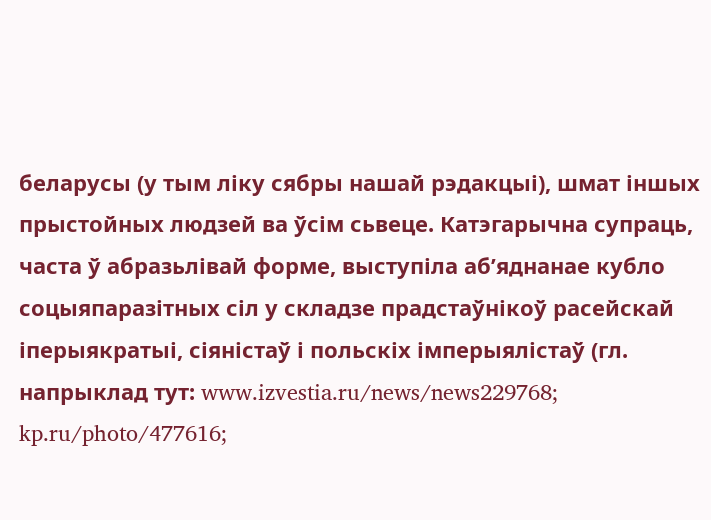беларусы (у тым ліку сябры нашай рэдакцыі), шмат іншых прыстойных людзей ва ўсім сьвеце. Катэгарычна супраць, часта ў абразьлівай форме, выступіла аб’яднанае кубло соцыяпаразітных сіл у складзе прадстаўнікоў расейскай іперыякратыі, сіяністаў і польскіх імперыялістаў (гл. напрыклад тут: www.izvestia.ru/news/news229768; kp.ru/photo/477616;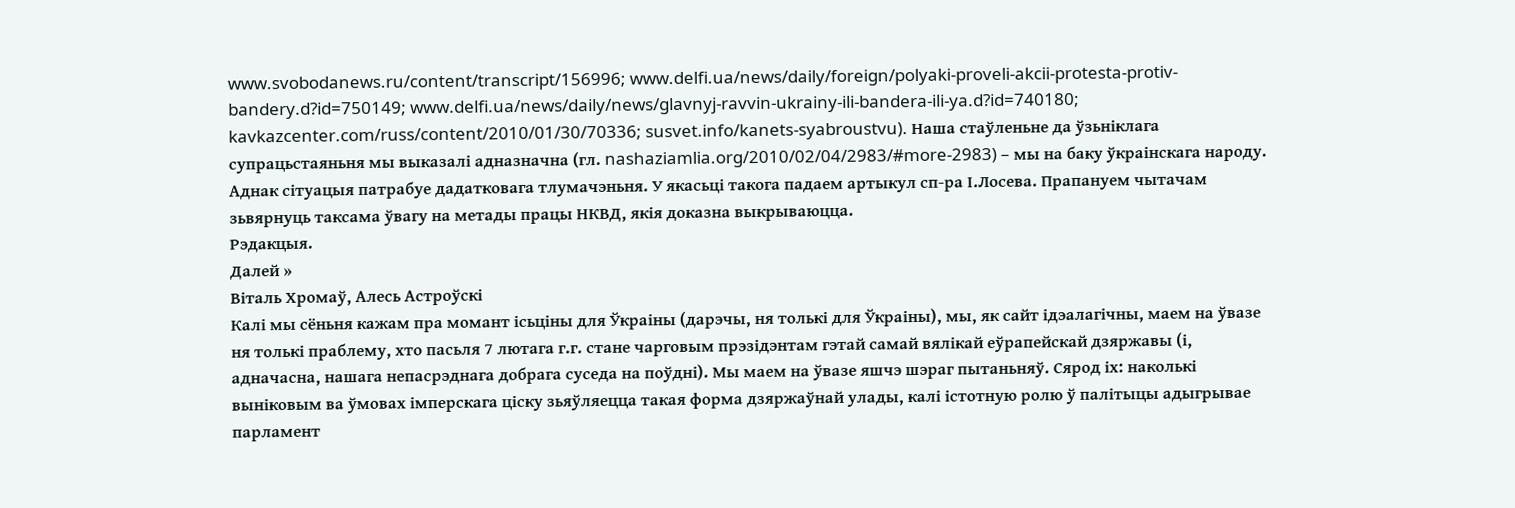www.svobodanews.ru/content/transcript/156996; www.delfi.ua/news/daily/foreign/polyaki-proveli-akcii-protesta-protiv-bandery.d?id=750149; www.delfi.ua/news/daily/news/glavnyj-ravvin-ukrainy-ili-bandera-ili-ya.d?id=740180; kavkazcenter.com/russ/content/2010/01/30/70336; susvet.info/kanets-syabroustvu). Наша стаўленьне да ўзьніклага супрацьстаяньня мы выказалі адназначна (гл. nashaziamlia.org/2010/02/04/2983/#more-2983) – мы на баку ўкраінскага народу. Аднак сітуацыя патрабуе дадатковага тлумачэньня. У якасьці такога падаем артыкул сп-ра І.Лосева. Прапануем чытачам зьвярнуць таксама ўвагу на метады працы НКВД, якія доказна выкрываюцца.
Рэдакцыя.
Далей »
Віталь Хромаў, Алесь Астроўскі
Калі мы сёньня кажам пра момант ісьціны для Ўкраіны (дарэчы, ня толькі для Ўкраіны), мы, як сайт ідэалагічны, маем на ўвазе ня толькі праблему, хто пасьля 7 лютага г.г. стане чарговым прэзідэнтам гэтай самай вялікай еўрапейскай дзяржавы (і, адначасна, нашага непасрэднага добрага суседа на поўдні). Мы маем на ўвазе яшчэ шэраг пытаньняў. Сярод іх: наколькі выніковым ва ўмовах імперскага ціску зьяўляецца такая форма дзяржаўнай улады, калі істотную ролю ў палітыцы адыгрывае парламент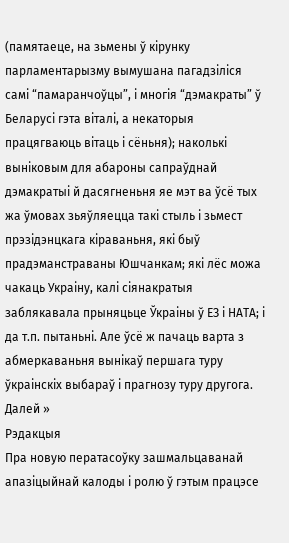(памятаеце, на зьмены ў кірунку парламентарызму вымушана пагадзіліся самі “памаранчоўцы”, і многія “дэмакраты” ў Беларусі гэта віталі, а некаторыя працягваюць вітаць і сёньня); наколькі выніковым для абароны сапраўднай дэмакратыі й дасягненьня яе мэт ва ўсё тых жа ўмовах зьяўляецца такі стыль і зьмест прэзідэнцкага кіраваньня, які быў прадэманстраваны Юшчанкам; які лёс можа чакаць Украіну, калі сіянакратыя заблякавала прыняцьце Ўкраіны ў ЕЗ і НАТА; і да т.п. пытаньні. Але ўсё ж пачаць варта з абмеркаваньня вынікаў першага туру ўкраінскіх выбараў і прагнозу туру другога.
Далей »
Рэдакцыя
Пра новую ператасоўку зашмальцаванай апазіцыйнай калоды і ролю ў гэтым працэсе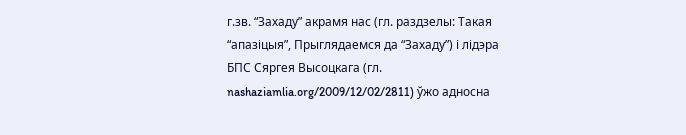г.зв. “Захаду” акрамя нас (гл. раздзелы: Такая “апазіцыя”, Прыглядаемся да “Захаду”) і лідэра БПС Сяргея Высоцкага (гл. nashaziamlia.org/2009/12/02/2811) ўжо адносна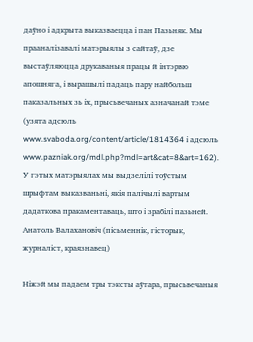даўно і адкрыта выказваецца і пан Пазьняк. Мы прааналізавалі матэрыялы з сайтаў, дзе выстаўляюцца друкаваныя працы й інтэрвю апошняга, і вырашылі падаць пару найбольш паказальных зь іх, прысьвечаных азначанай тэме (узята адсюль www.svaboda.org/content/article/1814364 і адсюль www.pazniak.org/mdl.php?mdl=art&cat=8&art=162). У гэтых матэрыялах мы выдзелілі тоўстым шрыфтам выказваньні, якія палічылі вартым дадаткова пракаментаваць, што і зрабілі пазьней.
Анатоль Валахановіч (пісьменнік, гісторык, журналіст, краязнавец)

Ніжэй мы падаем тры тэксты аўтара, прысьвечаныя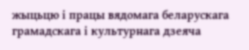жыцьцю і працы вядомага беларускага грамадскага і культурнага дзеяча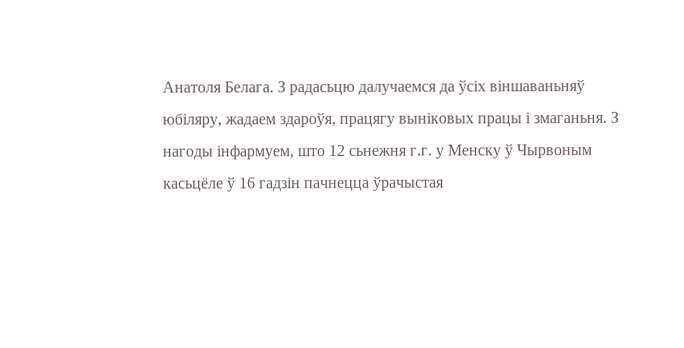Анатоля Белага. З радасьцю далучаемся да ўсіх віншаваньняў юбіляру, жадаем здароўя, працягу выніковых працы і змаганьня. З нагоды інфармуем, што 12 сьнежня г.г. у Менску ў Чырвоным касьцёле ў 16 гадзін пачнецца ўрачыстая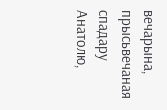вечарына, прысьвечаная спадару Анатолю,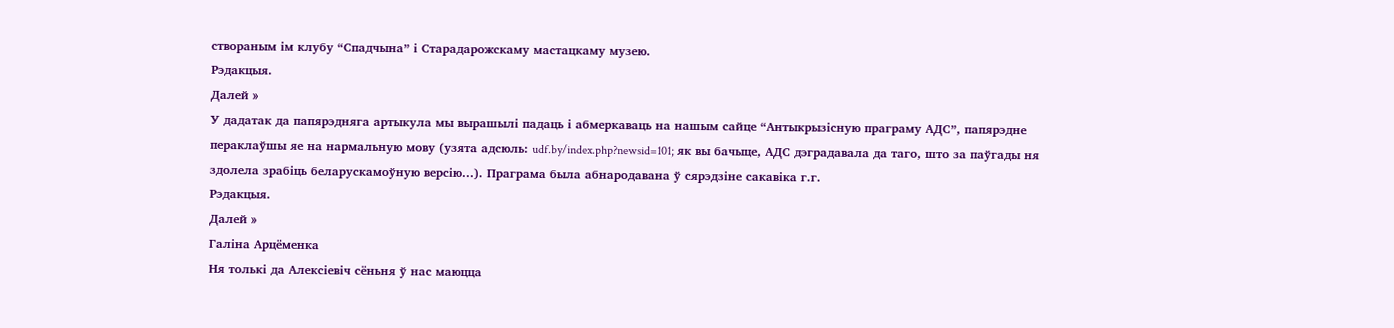створаным ім клубу “Спадчына” і Старадарожскаму мастацкаму музею.
Рэдакцыя.
Далей »
У дадатак да папярэдняга артыкула мы вырашылі падаць і абмеркаваць на нашым сайце “Антыкрызісную праграму АДС”, папярэдне пераклаўшы яе на нармальную мову (узята адсюль: udf.by/index.php?newsid=101; як вы бачыце, АДС дэградавала да таго, што за паўгады ня здолела зрабіць беларускамоўную версію…). Праграма была абнародавана ў сярэдзіне сакавіка г.г.
Рэдакцыя.
Далей »
Галіна Арцёменка
Ня толькі да Алексіевіч сёньня ў нас маюцца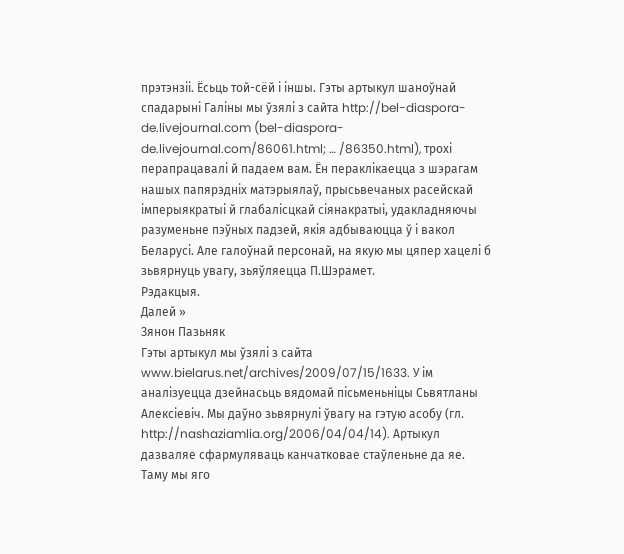прэтэнзіі. Ёсьць той-сёй і іншы. Гэты артыкул шаноўнай спадарыні Галіны мы ўзялі з сайта http://bel-diaspora-de.livejournal.com (bel-diaspora-de.livejournal.com/86061.html; … /86350.html), трохі перапрацавалі й падаем вам. Ён пераклікаецца з шэрагам нашых папярэдніх матэрыялаў, прысьвечаных расейскай імперыякратыі й глабалісцкай сіянакратыі, удакладняючы разуменьне пэўных падзей, якія адбываюцца ў і вакол Беларусі. Але галоўнай персонай, на якую мы цяпер хацелі б зьвярнуць увагу, зьяўляецца П.Шэрамет.
Рэдакцыя.
Далей »
Зянон Пазьняк
Гэты артыкул мы ўзялі з сайта www.bielarus.net/archives/2009/07/15/1633. У ім аналізуецца дзейнасьць вядомай пісьменьніцы Сьвятланы Алексіевіч. Мы даўно зьвярнулі ўвагу на гэтую асобу (гл. http://nashaziamlia.org/2006/04/04/14). Артыкул дазваляе сфармуляваць канчатковае стаўленьне да яе. Таму мы яго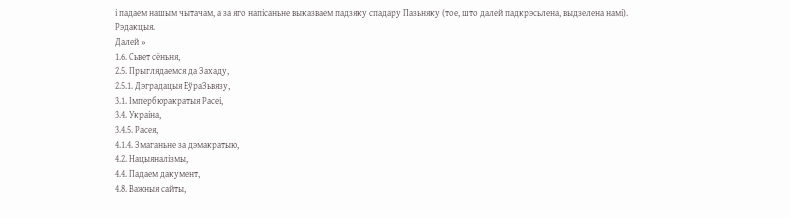і падаем нашым чытачам, а за яго напісаньне выказваем падзяку спадару Пазьняку (тое, што далей падкрэсьлена, выдзелена намі).
Рэдакцыя.
Далей »
1.6. Сьвет сёньня,
2.5. Прыглядаемся да Захаду,
2.5.1. Дэградацыя ЕўраЗьвязу,
3.1. Імпербюракратыя Расеі,
3.4. Украіна,
3.4.5. Расея,
4.1.4. Змаганьне за дэмакратыю,
4.2. Нацыяналізмы,
4.4. Падаем дакумент,
4.8. Важныя сайты,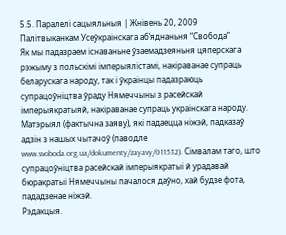5.5. Паралелі сацыяльныя | Жнівень 20, 2009
Палітвыканкам Усеўкраінскага аб’яднаньня “Свобода”
Як мы падазраем існаваньне ўзаемадзеяньня цяперскага рэжыму з польскімі імперыялістамі, накіраванае супраць беларускага народу, так і ўкраінцы падазраюць супрацоўніцтва ўраду Нямеччыны з расейскай імперыякратыяй, накіраванае супраць украінскага народу. Матэрыял (фактычна заяву), які падаецца ніжэй, падказаў адзін з нашых чытачоў (паводле www.svoboda.org.ua/dokumenty/zayavy/011532). Сімвалам таго, што супрацоўніцтва расейскай імперыякратыі й урадавай бюракратыі Нямеччыны пачалося даўно, хай будзе фота, пададзенае ніжэй.
Рэдакцыя.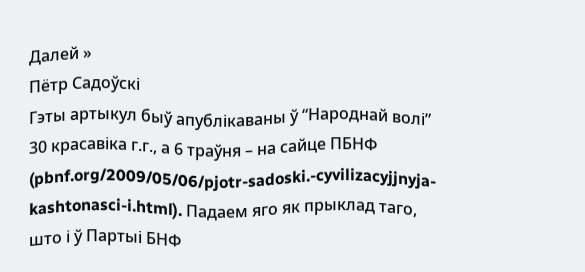Далей »
Пётр Садоўскі
Гэты артыкул быў апублікаваны ў “Народнай волі” 30 красавіка г.г., а 6 траўня – на сайце ПБНФ (pbnf.org/2009/05/06/pjotr-sadoski.-cyvilizacyjjnyja-kashtonasci-i.html). Падаем яго як прыклад таго, што і ў Партыі БНФ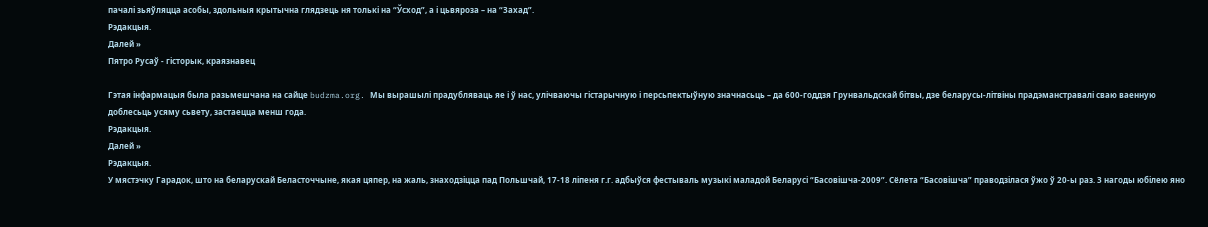пачалі зьяўляцца асобы, здольныя крытычна глядзець ня толькі на “Ўсход”, а і цьвяроза – на “Захад”.
Рэдакцыя.
Далей »
Пятро Русаў - гісторык, краязнавец

Гэтая інфармацыя была разьмешчана на сайце budzma.org. Мы вырашылі прадубляваць яе і ў нас, улічваючы гістарычную і персьпектыўную значнасьць – да 600-годдзя Грунвальдскай бітвы, дзе беларусы-літвіны прадэманстравалі сваю ваенную доблесьць усяму сьвету, застаецца менш года.
Рэдакцыя.
Далей »
Рэдакцыя.
У мястэчку Гарадок, што на беларускай Беласточчыне, якая цяпер, на жаль, знаходзіцца пад Польшчай, 17-18 ліпеня г.г. адбыўся фестываль музыкі маладой Беларусі “Басовішча-2009”. Сёлета “Басовішча” праводзілася ўжо ў 20-ы раз. З нагоды юбілею яно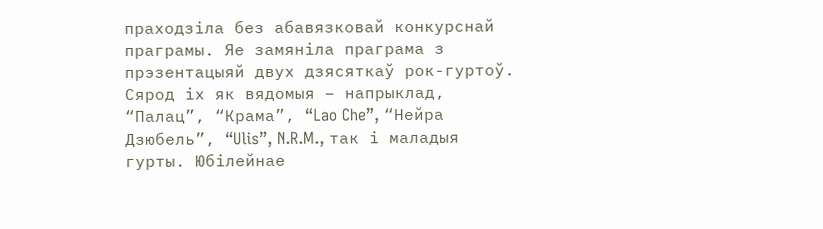праходзіла без абавязковай конкурснай праграмы. Яе замяніла праграма з прэзентацыяй двух дзясяткаў рок-гуртоў. Сярод іх як вядомыя – напрыклад, “Палац”, “Крама”, “Lao Che”, “Нейра Дзюбель”, “Ulis”, N.R.M., так і маладыя гурты. Юбілейнае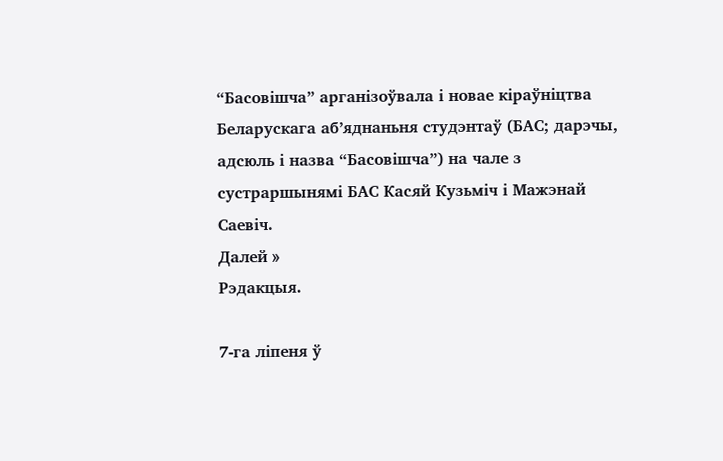“Басовішча” арганізоўвала і новае кіраўніцтва Беларускага аб’яднаньня студэнтаў (БАС; дарэчы, адсюль і назва “Басовішча”) на чале з сустраршынямі БАС Касяй Кузьміч і Мажэнай Саевіч.
Далей »
Рэдакцыя.

7-га ліпеня ў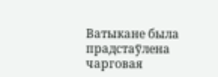Ватыкане была прадстаўлена чарговая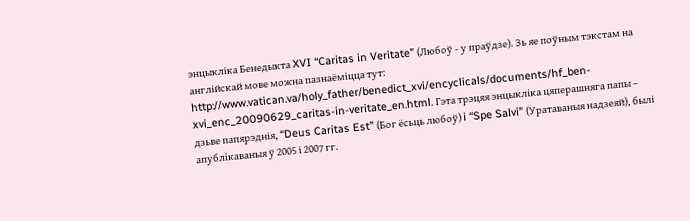энцыкліка Бенедыкта XVI “Caritas in Veritate” (Любоў - у праўдзе). Зь яе поўным тэкстам на англійскай мове можна пазнаёміцца тут: http://www.vatican.va/holy_father/benedict_xvi/encyclicals/documents/hf_ben-xvi_enc_20090629_caritas-in-veritate_en.html. Гэта трэцяя энцыкліка цяперашняга папы – дзьве папярэднія, “Deus Caritas Est” (Бог ёсьць любоў) i “Spe Salvi” (Уратаваныя надзеяй), былі апублікаваныя ў 2005 і 2007 гг.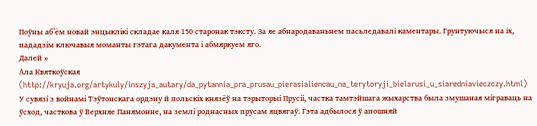Поўны аб’ём новай энцыклікі складае каля 150 старонак тэксту. За яе абнародаваньнем пасьледавалі каментары. Грунтуючыся на іх, пададзім ключавыя моманты гэтага дакумента і абмяркуем яго.
Далей »
Ала Квяткоўская (http://kryuja.org/artykuly/inszyja_autary/da_pytannia_pra_prusau_pierasialiencau_na_terytoryji_bielarusi_u_siaredniavieczczy.html)
У сувязі з войнамі Тэўтонскага ордэну й польскіх князёў на тэрыторыі Прусіі, частка тамтэйшага жыхарства была змушаная міграваць на ўсход, часткова ў Верхняе Панямонне, на землі роднасных прусам яцвягаў. Гэта адбылося ў апошняй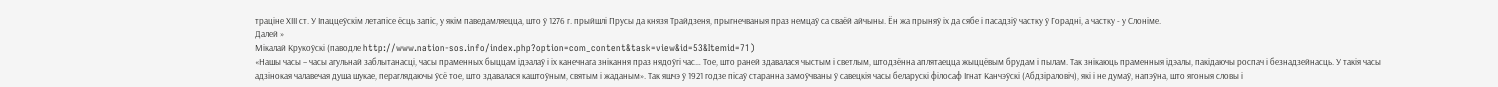траціне ХІІІ ст. У Іпаццеўскім летапісе ёсць запіс, у якім паведамляецца, што ў 1276 г. прыйшлі Прусы да князя Трайдзеня, прыгнечваныя праз немцаў са сваёй айчыны. Ён жа прыняў іх да сябе і пасадзіў частку ў Горадні, а частку - у Слоніме.
Далей »
Мікалай Крукоўскі (паводле http://www.nation-sos.info/index.php?option=com_content&task=view&id=53&Itemid=71)
«Нашы часы – часы агульнай заблытанасці, часы праменных быццам ідэалаў і іх канечнага знікання праз нядоўгі час… Тое, што раней здавалася чыстым і светлым, штодзённа аплятаецца жыццёвым брудам і пылам. Так знікаюць праменныя ідэалы, пакідаючы роспач і безнадзейнасць. У такія часы адзінокая чалавечая душа шукае, пераглядаючы ўсё тое, што здавалася каштоўным, святым і жаданым». Так яшчэ ў 1921 годзе пісаў старанна замоўчваны ў савецкія часы беларускі філосаф Ігнат Канчэўскі (Абдзіраловіч), які і не думаў, напэўна, што ягоныя словы і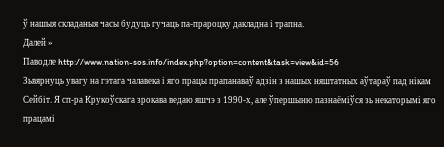ў нашыя складаныя часы будуць гучаць па-прароцку дакладна і трапна.
Далей »
Паводле http://www.nation-sos.info/index.php?option=content&task=view&id=56
Зьвярнуць увагу на гэтага чалавека і яго працы прапанаваў адзін з нашых няштатных аўтараў пад нікам Сейбіт. Я сп-ра Крукоўскага зрокава ведаю яшчэ з 1990-х, але ўпершыню пазнаёміўся зь некаторымі яго працамі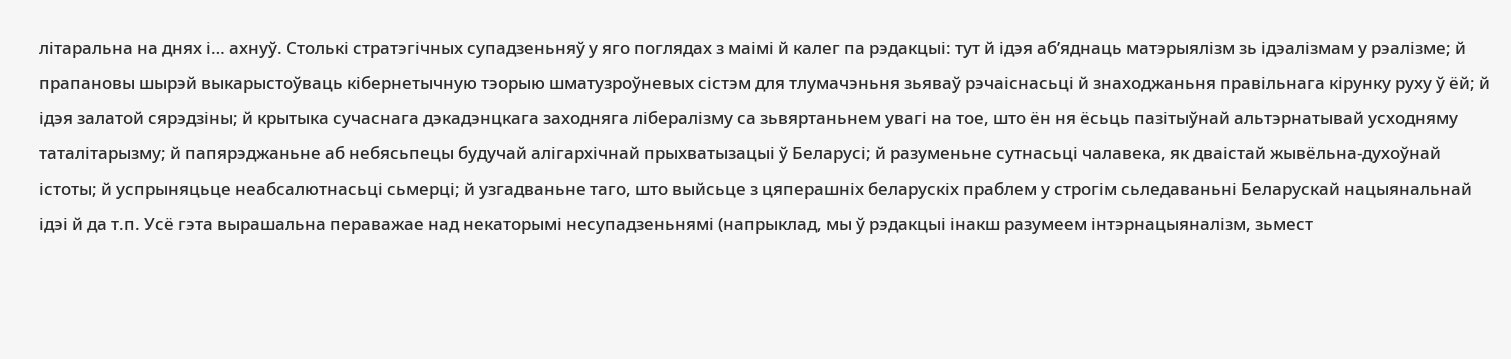літаральна на днях і… ахнуў. Столькі стратэгічных супадзеньняў у яго поглядах з маімі й калег па рэдакцыі: тут й ідэя аб’яднаць матэрыялізм зь ідэалізмам у рэалізме; й прапановы шырэй выкарыстоўваць кібернетычную тэорыю шматузроўневых сістэм для тлумачэньня зьяваў рэчаіснасьці й знаходжаньня правільнага кірунку руху ў ёй; й ідэя залатой сярэдзіны; й крытыка сучаснага дэкадэнцкага заходняга лібералізму са зьвяртаньнем увагі на тое, што ён ня ёсьць пазітыўнай альтэрнатывай усходняму таталітарызму; й папярэджаньне аб небясьпецы будучай алігархічнай прыхватызацыі ў Беларусі; й разуменьне сутнасьці чалавека, як дваістай жывёльна-духоўнай істоты; й успрыняцьце неабсалютнасьці сьмерці; й узгадваньне таго, што выйсьце з цяперашніх беларускіх праблем у строгім сьледаваньні Беларускай нацыянальнай ідэі й да т.п. Усё гэта вырашальна пераважае над некаторымі несупадзеньнямі (напрыклад, мы ў рэдакцыі інакш разумеем інтэрнацыяналізм, зьмест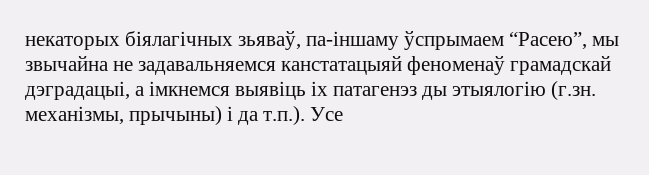некаторых біялагічных зьяваў, па-іншаму ўспрымаем “Расею”, мы звычайна не задавальняемся канстатацыяй феноменаў грамадскай дэградацыі, а імкнемся выявіць іх патагенэз ды этыялогію (г.зн. механізмы, прычыны) і да т.п.). Усе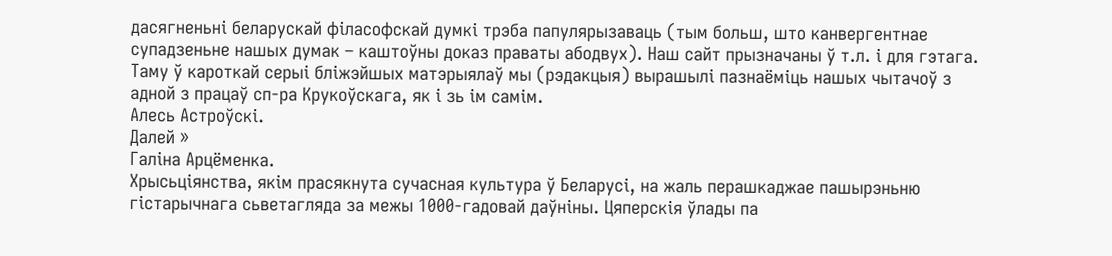дасягненьні беларускай філасофскай думкі трэба папулярызаваць (тым больш, што канвергентнае супадзеньне нашых думак – каштоўны доказ праваты абодвух). Наш сайт прызначаны ў т.л. і для гэтага. Таму ў кароткай серыі бліжэйшых матэрыялаў мы (рэдакцыя) вырашылі пазнаёміць нашых чытачоў з адной з працаў сп-ра Крукоўскага, як і зь ім самім.
Алесь Астроўскі.
Далей »
Галіна Арцёменка.
Хрысьціянства, якім прасякнута сучасная культура ў Беларусі, на жаль перашкаджае пашырэньню гістарычнага сьветагляда за межы 1000-гадовай даўніны. Цяперскія ўлады па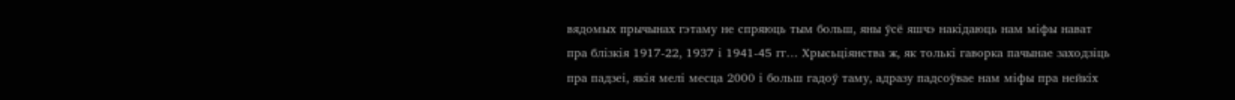вядомых прычынах гэтаму не спряюць тым больш, яны ўсё яшчэ накідаюць нам міфы нават пра блізкія 1917-22, 1937 і 1941-45 гг… Хрысьціянства ж, як толькі гаворка пачынае заходзіць пра падзеі, якія мелі месца 2000 і больш гадоў таму, адразу падсоўвае нам міфы пра нейкіх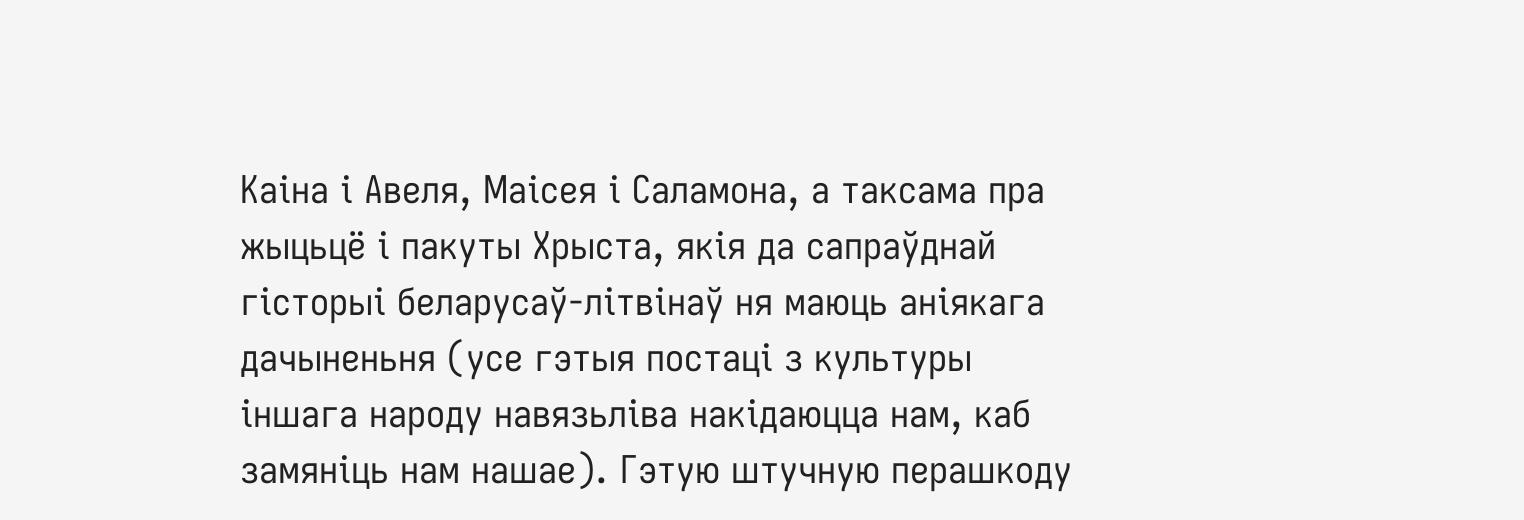Каіна і Авеля, Маісея і Саламона, а таксама пра жыцьцё і пакуты Хрыста, якія да сапраўднай гісторыі беларусаў-літвінаў ня маюць аніякага дачыненьня (усе гэтыя постаці з культуры іншага народу навязьліва накідаюцца нам, каб замяніць нам нашае). Гэтую штучную перашкоду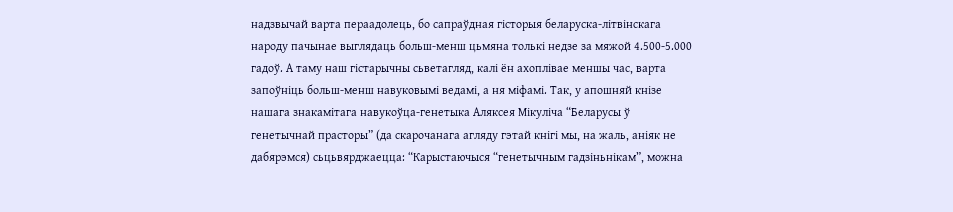надзвычай варта пераадолець, бо сапраўдная гісторыя беларуска-літвінскага народу пачынае выглядаць больш-менш цьмяна толькі недзе за мяжой 4.500-5.000 гадоў. А таму наш гістарычны сьветагляд, калі ён ахоплівае меншы час, варта запоўніць больш-менш навуковымі ведамі, а ня міфамі. Так, у апошняй кнізе нашага знакамітага навукоўца-генетыка Аляксея Мікуліча “Беларусы ў генетычнай прасторы” (да скарочанага агляду гэтай кнігі мы, на жаль, аніяк не дабярэмся) сьцьвярджаецца: “Карыстаючыся “генетычным гадзіньнікам”, можна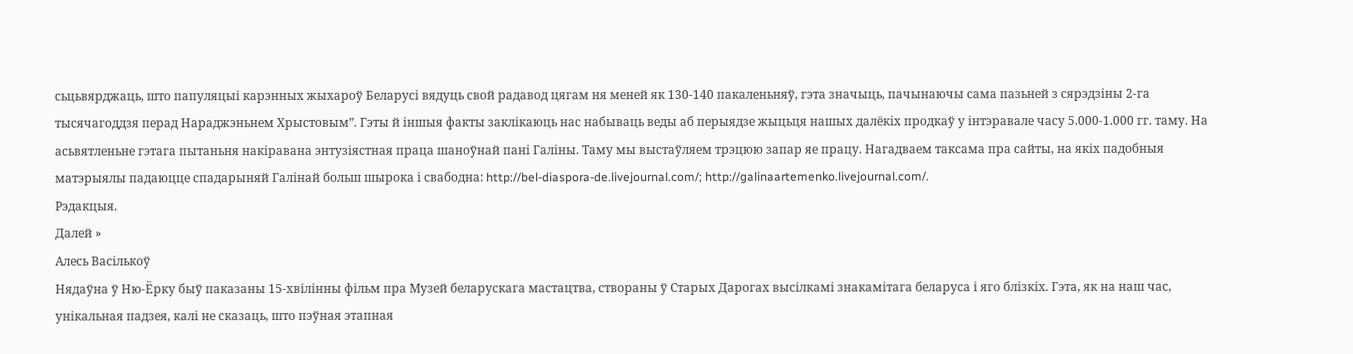сьцьвярджаць, што папуляцыі карэнных жыхароў Беларусі вядуць свой радавод цягам ня меней як 130-140 пакаленьняў, гэта значыць, пачынаючы сама пазьней з сярэдзіны 2-га тысячагоддзя перад Нараджэньнем Хрыстовым”. Гэты й іншыя факты заклікаюць нас набываць веды аб перыядзе жыцьця нашых далёкіх продкаў у інтэравале часу 5.000-1.000 гг. таму. На асьвятленьне гэтага пытаньня накіравана энтузіястная праца шаноўнай пані Галіны. Таму мы выстаўляем трэцюю запар яе працу. Нагадваем таксама пра сайты, на якіх падобныя матэрыялы падаюцце спадарыняй Галінай больш шырока і свабодна: http://bel-diaspora-de.livejournal.com/; http://galinaartemenko.livejournal.com/.
Рэдакцыя.
Далей »
Алесь Васількоў
Нядаўна ў Ню-Ёрку быў паказаны 15-хвілінны фільм пра Музей беларускага мастацтва, створаны ў Старых Дарогах высілкамі знакамітага беларуса і яго блізкіх. Гэта, як на наш час, унікальная падзея, калі не сказаць, што пэўная этапная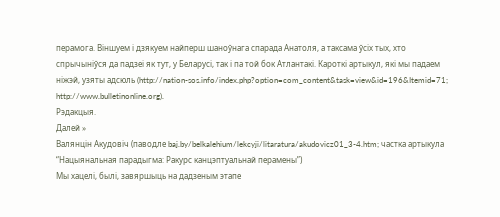перамога. Віншуем і дзякуем найперш шаноўнага спарада Анатоля, а таксама ўсіх тых, хто спрычыніўся да падзеі як тут, у Беларусі, так і па той бок Атлантакі. Кароткі артыкул, які мы падаем ніжэй, узяты адсюль (http://nation-sos.info/index.php?option=com_content&task=view&id=196&Itemid=71; http://www.bulletinonline.org).
Рэдакцыя.
Далей »
Валянцін Акудовіч (паводле baj.by/belkalehium/lekcyji/litaratura/akudovicz01_3-4.htm; частка артыкула “Нацыянальная парадыгма: Ракурс канцэптуальнай перамены”)
Мы хацелі, былі, завяршыць на дадзеным этапе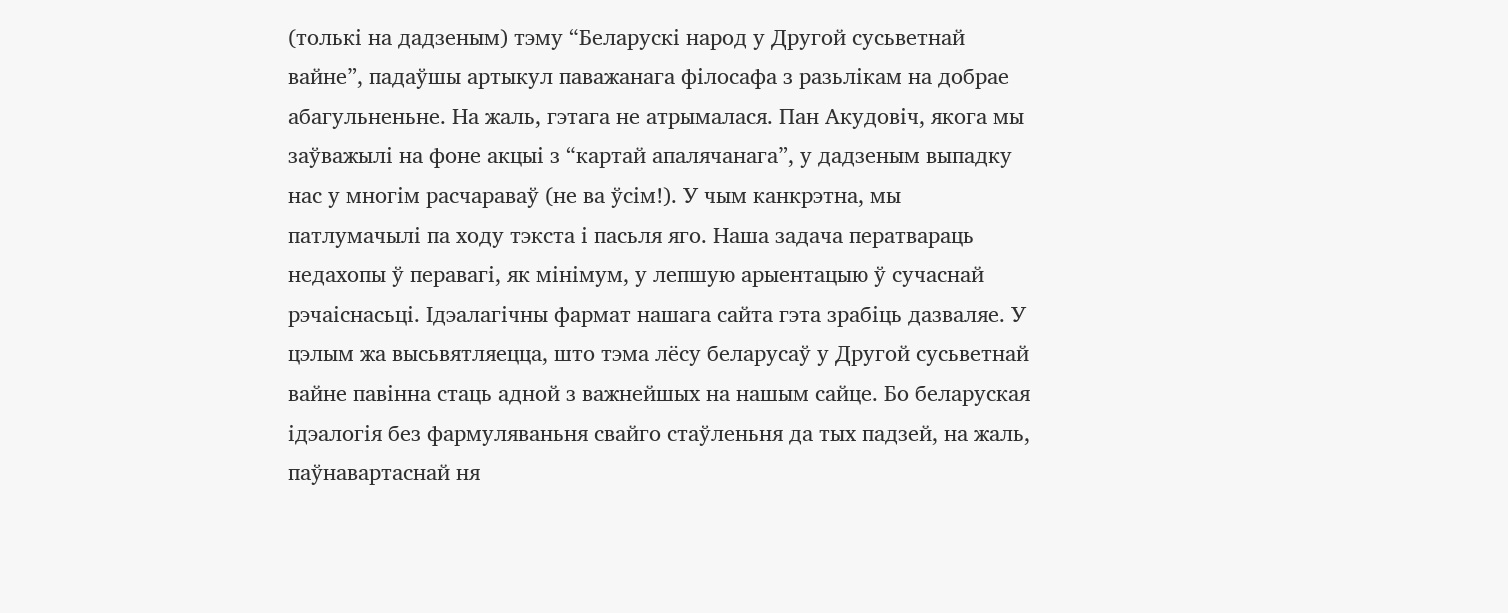(толькі на дадзеным) тэму “Беларускі народ у Другой сусьветнай вайне”, падаўшы артыкул паважанага філосафа з разьлікам на добрае абагульненьне. На жаль, гэтага не атрымалася. Пан Акудовіч, якога мы заўважылі на фоне акцыі з “картай апалячанага”, у дадзеным выпадку нас у многім расчараваў (не ва ўсім!). У чым канкрэтна, мы патлумачылі па ходу тэкста і пасьля яго. Наша задача ператвараць недахопы ў перавагі, як мінімум, у лепшую арыентацыю ў сучаснай рэчаіснасьці. Ідэалагічны фармат нашага сайта гэта зрабіць дазваляе. У цэлым жа высьвятляецца, што тэма лёсу беларусаў у Другой сусьветнай вайне павінна стаць адной з важнейшых на нашым сайце. Бо беларуская ідэалогія без фармуляваньня свайго стаўленьня да тых падзей, на жаль, паўнавартаснай ня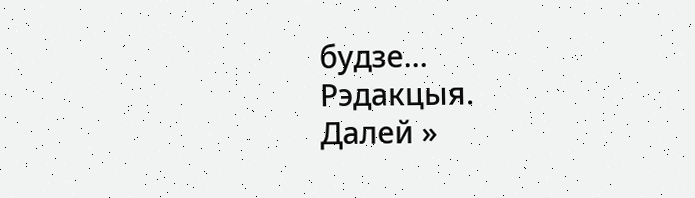будзе…
Рэдакцыя.
Далей »